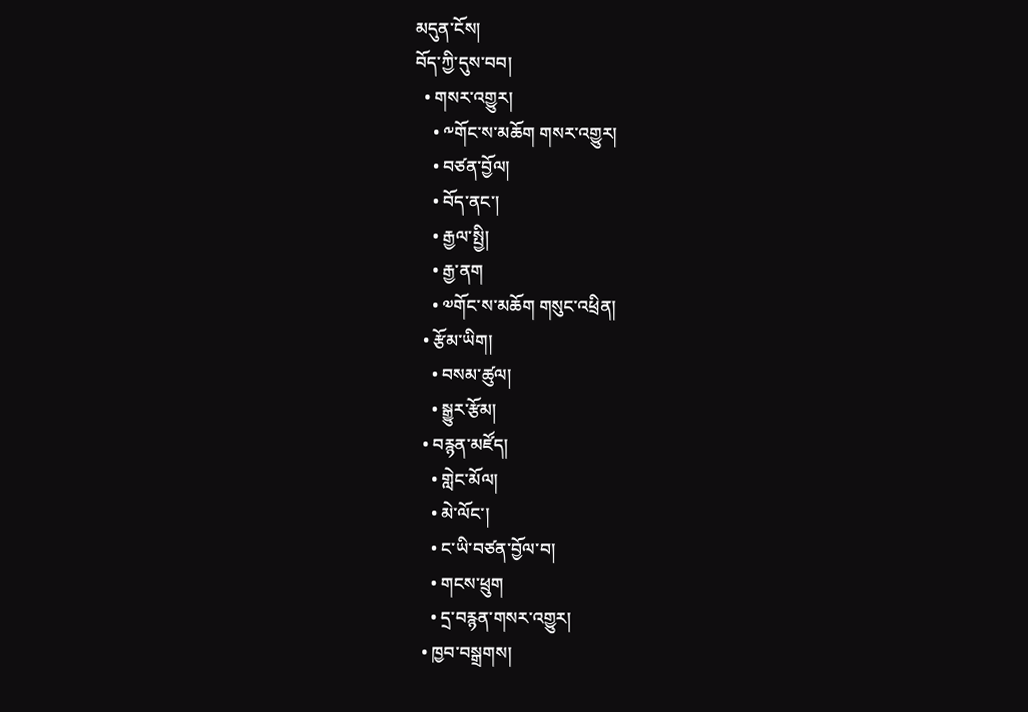མདུན་ངོས།
བོད་ཀྱི་དུས་བབ།
  • གསར་འགྱུར།
    • ༸གོང་ས་མཆོག གསར་འགྱུར།
    • བཙན་བྱོལ།
    • བོད་ནང་།
    • རྒྱལ་སྤྱི།
    • རྒྱ་ནག
    • ༧གོང་ས་མཆོག གསུང་འཕྲིན།
  • རྩོམ་ཡིག།
    • བསམ་ཚུལ།
    • སྒྱུར་རྩོམ།
  • བརྙན་མཛོད།
    • གླེང་མོལ།
    • མེ་ལོང་།
    • ང་ཡི་བཙན་བྱོལ་བ།
    • གངས་ཕྲུག
    • དྲ་བརྙན་གསར་འགྱུར།
  • ཁྱབ་བསྒྲགས།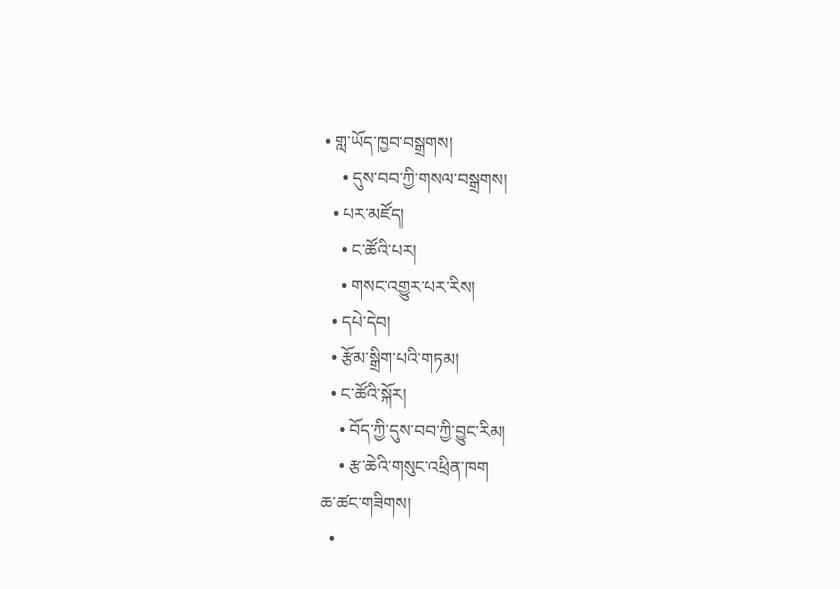• གླ་ཡོད་ཁྱབ་བསྒྲགས།
    • དུས་བབ་ཀྱི་གསལ་བསྒྲགས།
  • པར་མཛོད།
    • ང་ཚོའི་པར།
    • གསང་འགྱུར་པར་རིས།
  • དཔེ་དེབ།
  • རྩོམ་སྒྲིག་པའི་གཏམ།
  • ང་ཚོའི་སྐོར།
    • བོད་ཀྱི་དུས་བབ་ཀྱི་བྱུང་རིམ།
    • རྩ་ཆེའི་གསུང་འཕྲིན་ཁག
ཆ་ཚང་གཟིགས།
  •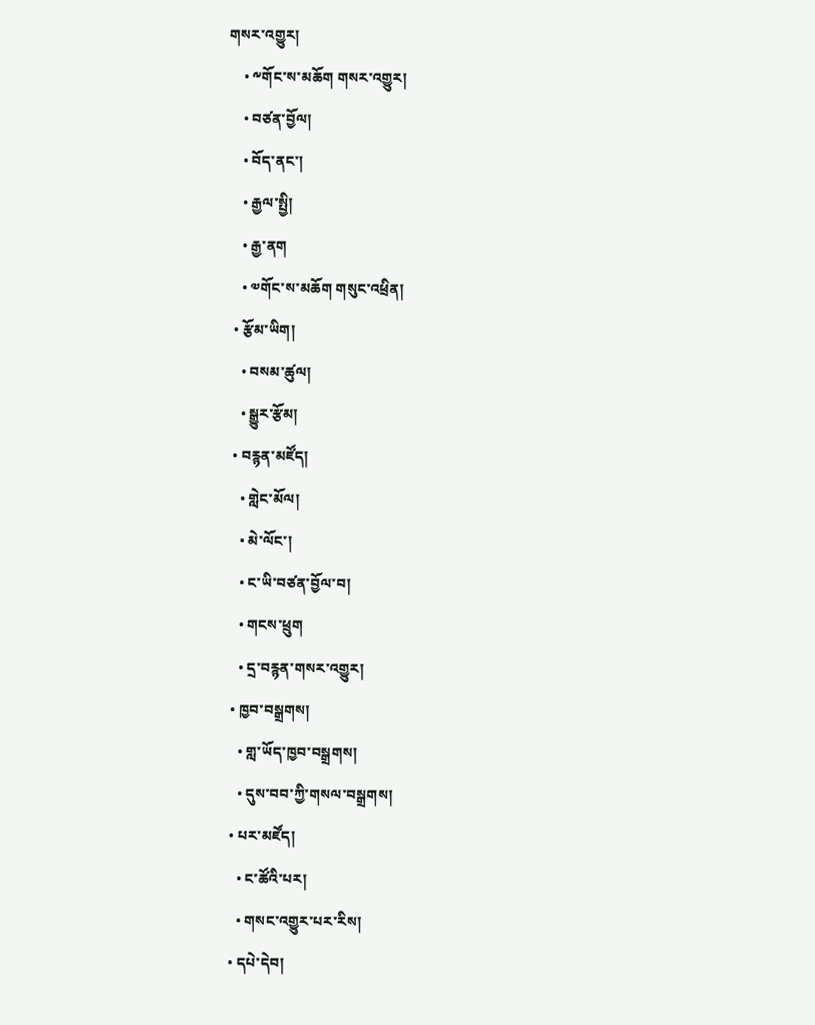གསར་འགྱུར།
    • ༸གོང་ས་མཆོག གསར་འགྱུར།
    • བཙན་བྱོལ།
    • བོད་ནང་།
    • རྒྱལ་སྤྱི།
    • རྒྱ་ནག
    • ༧གོང་ས་མཆོག གསུང་འཕྲིན།
  • རྩོམ་ཡིག།
    • བསམ་ཚུལ།
    • སྒྱུར་རྩོམ།
  • བརྙན་མཛོད།
    • གླེང་མོལ།
    • མེ་ལོང་།
    • ང་ཡི་བཙན་བྱོལ་བ།
    • གངས་ཕྲུག
    • དྲ་བརྙན་གསར་འགྱུར།
  • ཁྱབ་བསྒྲགས།
    • གླ་ཡོད་ཁྱབ་བསྒྲགས།
    • དུས་བབ་ཀྱི་གསལ་བསྒྲགས།
  • པར་མཛོད།
    • ང་ཚོའི་པར།
    • གསང་འགྱུར་པར་རིས།
  • དཔེ་དེབ།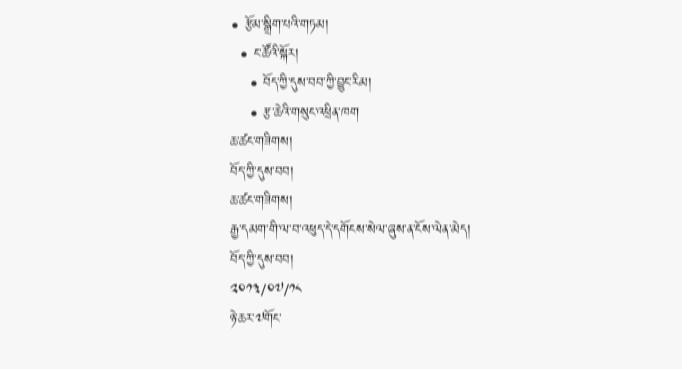• རྩོམ་སྒྲིག་པའི་གཏམ།
  • ང་ཚོའི་སྐོར།
    • བོད་ཀྱི་དུས་བབ་ཀྱི་བྱུང་རིམ།
    • རྩ་ཆེའི་གསུང་འཕྲིན་ཁག
ཆ་ཚང་གཟིགས།
བོད་ཀྱི་དུས་བབ།
ཆ་ཚང་གཟིགས།
རྒྱ་དམག་གི་ལ་བ་འཕུད་དེ་དགོངས་སེལ་ཞུས་ན་ངོས་ལེན་མེད།
བོད་ཀྱི་དུས་བབ།
༢༠༡༣/༠༧/༡༨
ཉེ་ཆར་༧གོང་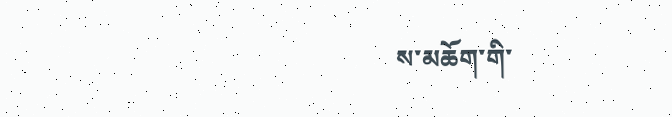ས་མཆོག་གི་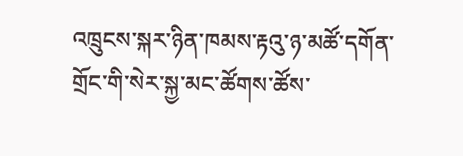འཁྲུངས་སྐར་ཉིན་ཁམས་རྟའུ་ཉ་མཚོ་དགོན་གྲོང་གི་སེར་སྐྱ་མང་ཚོགས་ཚོས་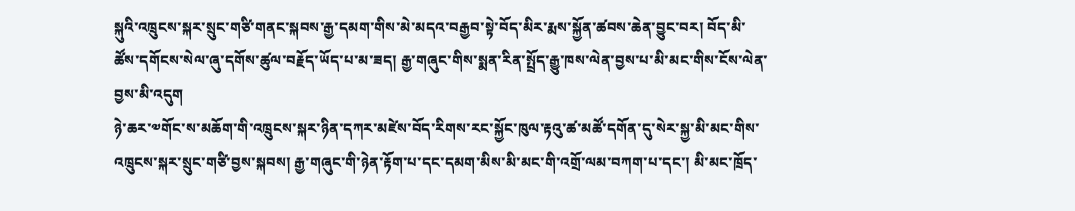སྐུའི་འཁྲུངས་སྐར་སྲུང་གཙི་གནང་སྐབས་རྒྱ་དམག་གིས་མེ་མདའ་བརྒྱབ་སྟེ་བོད་མིར་རྨས་སྐྱོན་ཚབས་ཆེན་བྱུང་བར། བོད་མི་ཚོས་དགོངས་སེལ་ཞུ་དགོས་ཚུལ་བརྗོད་ཡོད་པ་མ་ཟད། རྒྱ་གཞུང་གིས་སྨན་རིན་སྤྲོད་རྒྱུ་ཁས་ལེན་བྱས་པ་མི་མང་གིས་ངོས་ལེན་བྱས་མི་འདུག
ཉེ་ཆར་༧གོང་ས་མཆོག་གི་འཁྲུངས་སྐར་ཉིན་དཀར་མཛེས་བོད་རིགས་རང་སྐྱོང་ཁུལ་རྟའུ་ཚ་མཚོ་དགོན་དུ་སེར་སྐྱ་མི་མང་གིས་འཁྲུངས་སྐར་སྲུང་གཙི་བྱས་སྐབས། རྒྱ་གཞུང་གི་ཉེན་རྟོག་པ་དང་དམག་མིས་མི་མང་གི་འགྲོ་ལམ་བཀག་པ་དང་། མི་མང་ཁྲོད་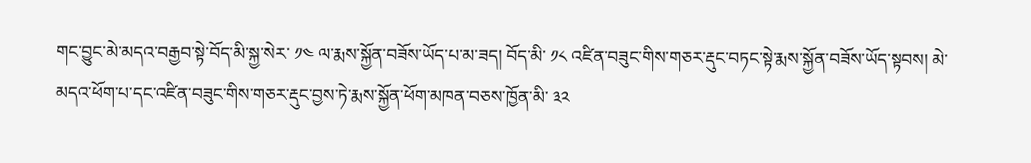གང་བྱུང་མེ་མདའ་བརྒྱབ་སྟེ་བོད་མི་སྐྱ་སེར་ ༡༤ ལ་རྨས་སྐྱོན་བཟོས་ཡོད་པ་མ་ཟད། བོད་མི་ ༡༨ འཛིན་བཟུང་གིས་གཅར་རྡུང་བཏང་སྟེ་རྨས་སྐྱོན་བཟོས་ཡོད་སྟབས། མེ་མདའ་ཕོག་པ་དང་འཛིན་བཟུང་གིས་གཅར་རྡུང་བྱས་ཏེ་རྨས་སྐྱོན་ཕོག་མཁན་བཅས་ཁྱོན་མི་ ༣༢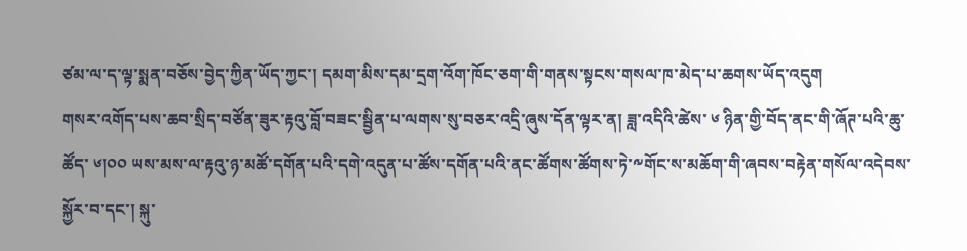ཙམ་ལ་ད་ལྟ་སྨན་བཅོས་བྱེད་ཀྱིན་ཡོད་ཀྱང་། དམག་མིས་དམ་དྲག་འོག་ཁོང་ཅག་གི་གནས་སྟངས་གསལ་ཁ་མེད་པ་ཆགས་ཡོད་འདུག
གསར་འགོད་པས་ཆབ་སྲིད་བཙོན་ཟུར་རྟའུ་བློ་བཟང་སྦྱིན་པ་ལགས་སུ་བཅར་འདྲི་ཞུས་དོན་ལྟར་ན། ཟླ་འདིའི་ཚེས་ ༦ ཉིན་གྱི་བོད་ནང་གི་ཞོཊ་པའི་ཆུ་ཚོད་ ༦།༠༠ ཡས་མས་ལ་རྟའུ་ཉ་མཚོ་དགོན་པའི་དགེ་འདུན་པ་ཚོས་དགོན་པའི་ནང་ཚོགས་ཚོགས་ཏེ་༸གོང་ས་མཆོག་གི་ཞབས་བརྟེན་གསོལ་འདེབས་སྐྱོར་བ་དང་། སྐུ་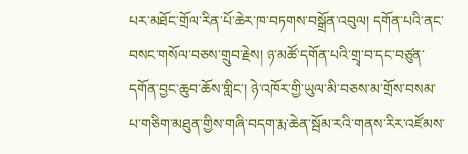པར་མཐོང་གྲོལ་རིན་པོ་ཆེར་ཁ་བཏགས་བསྒྲོན་འབུལ། དགོན་པའི་ནང་བསང་གསོལ་བཅས་གྲུབ་རྗེས། ཉ་མཚོ་དགོན་པའི་གྲྭ་བ་དང་བཙུན་དགོན་བྱང་ཆུབ་ཆོས་གླིང་། ཉེ་འཁོར་གྱི་ཡུལ་མི་བཅས་མ་གྲོས་བསམ་པ་གཅིག་མཐུན་གྱིས་གཞི་བདག་རྨ་ཆེན་སྦོམ་རའི་གནས་རིར་འཛོམས་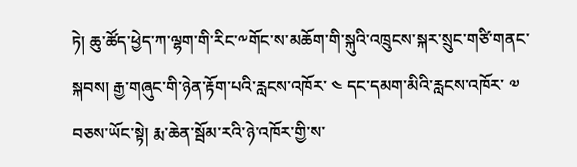ཏེ། ཆུ་ཚོད་ཕྱེད་ཀ་ལྷག་གི་རིང་༸གོང་ས་མཆོག་གི་སྐུའི་འཁྲུངས་སྐར་སྲུང་གཙི་གནང་སྐབས། རྒྱ་གཞུང་གི་ཉེན་རྟོག་པའི་རླངས་འཁོར་ ༤ དང་དམག་མིའི་རླངས་འཁོར་ ༧ བཅས་ཡོང་སྟེ། རྨ་ཆེན་སྦོམ་རའི་ཉེ་འཁོར་གྱི་ས་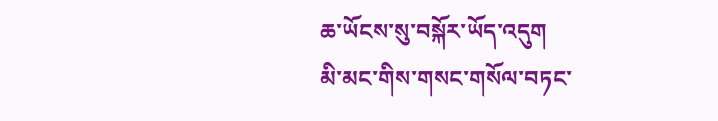ཆ་ཡོངས་སུ་བསྐོར་ཡོད་འདུག
མི་མང་གིས་གསང་གསོལ་བཏང་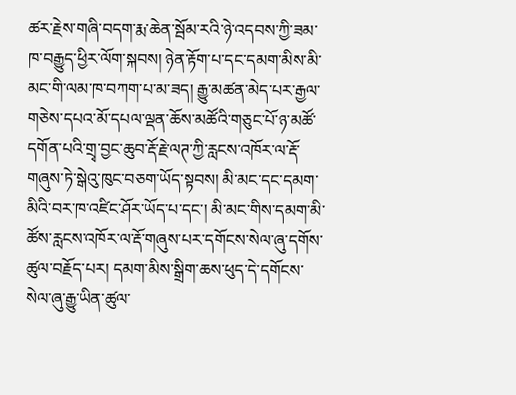ཚར་རྗེས་གཞི་བདག་རྨ་ཆེན་སྦོམ་རའི་ཉེ་འདབས་ཀྱི་ཟམ་ཁ་བརྒྱུད་ཕྱིར་ལོག་སྐབས། ཉེན་རྟོག་པ་དང་དམག་མིས་མི་མང་གི་ལམ་ཁ་བཀག་པ་མ་ཟད། རྒྱུ་མཚན་མེད་པར་རྒྱལ་གཅེས་དཔའ་མོ་དཔལ་ལྡན་ཆོས་མཚོའི་གཅུང་པོ་ཉ་མཚོ་དགོན་པའི་གྲྭ་བྱང་ཆུབ་རྡོ་རྗེ་ལཊ་ཀྱི་རླངས་འཁོར་ལ་རྡོ་གཞུས་ཏེ་སྒེའུ་ཁུང་བཅག་ཡོད་སྟབས། མི་མང་དང་དམག་མིའི་བར་ཁ་འཛིང་ཤོར་ཡོད་པ་དང་། མི་མང་གིས་དམག་མི་ཚོས་རླངས་འཁོར་ལ་རྡོ་གཞུས་པར་དགོངས་སེལ་ཞུ་དགོས་ཚུལ་བརྗོད་པར། དམག་མིས་སྒྲིག་ཆས་ཕུད་དེ་དགོངས་སེལ་ཞུ་རྒྱུ་ཡིན་ཚུལ་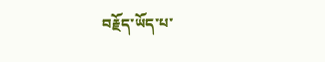བརྗོད་ཡོད་པ་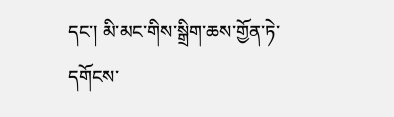དང་། མི་མང་གིས་སྒྲིག་ཆས་གྱོན་ཏེ་དགོངས་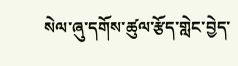སེལ་ཞུ་དགོས་ཚུལ་རྩོད་གླེང་བྱེད་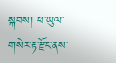སྐབས། ཕ་ཡུལ་གསེར་རྟ་རྫོང་ནས་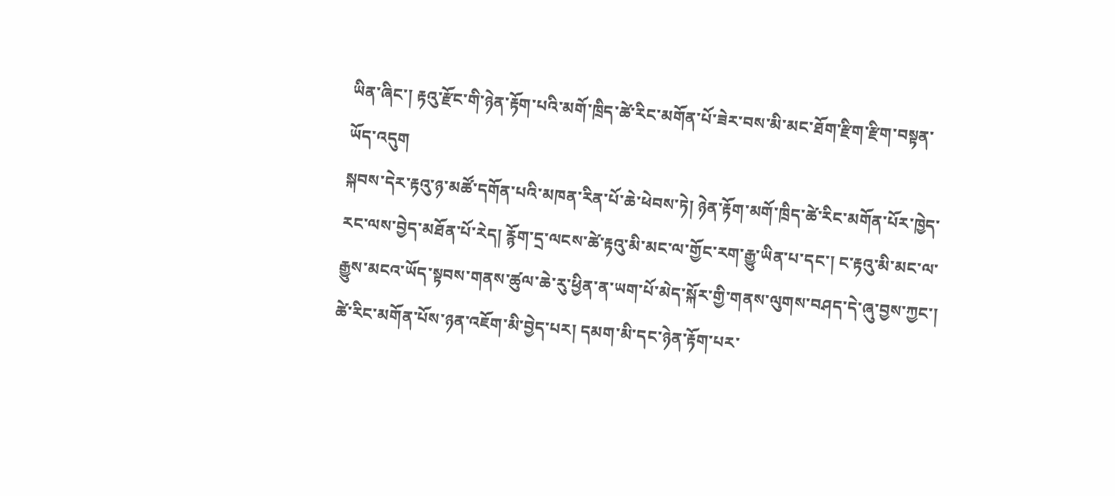ཡིན་ཞིང་། རྟའུ་རྫོང་གི་ཉེན་རྟོག་པའི་མགོ་ཁྲིད་ཚེ་རིང་མགོན་པོ་ཟེར་བས་མི་མང་ཐོག་རྫིག་རྫིག་བསྟན་ཡོད་འདུག
སྐབས་དེར་རྟའུ་ཉ་མཚོ་དགོན་པའི་མཁན་རིན་པོ་ཆེ་ཕེབས་ཏེ། ཉེན་རྟོག་མགོ་ཁྲིད་ཚེ་རིང་མགོན་པོར་ཁྱེད་རང་ལས་བྱེད་མཐོན་པོ་རེད། རྙོག་དྲ་ལངས་ཚེ་རྟའུ་མི་མང་ལ་གྱོང་རག་རྒྱུ་ཡིན་པ་དང་། ང་རྟའུ་མི་མང་ལ་རྒྱུས་མངའ་ཡོད་སྟབས་གནས་ཚུལ་ཆེ་རུ་ཕྱིན་ན་ཡག་པོ་མེད་སྐོར་གྱི་གནས་ལུགས་བཤད་དེ་ཞུ་བྱས་ཀྱང་། ཚེ་རིང་མགོན་པོས་ཉན་འཇོག་མི་བྱེད་པར། དམག་མི་དང་ཉེན་རྟོག་པར་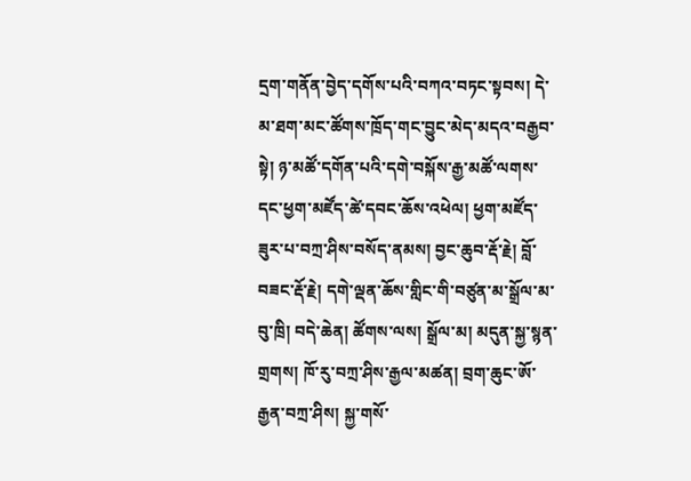དྲག་གནོན་བྱེད་དགོས་པའི་བཀའ་བཏང་སྟབས། དེ་མ་ཐག་མང་ཚོགས་ཁྲོད་གང་བྱུང་མེད་མདའ་བརྒྱབ་སྟེ། ཉ་མཚོ་དགོན་པའི་དགེ་བསྐོས་རྒྱ་མཚོ་ལགས་དང་ཕྱག་མཛོད་ཚེ་དབང་ཆོས་འཕེལ། ཕྱག་མཛོད་ཟུར་པ་བཀྲ་ཤིས་བསོད་ནམས། བྱང་ཆུབ་རྡོ་རྗེ། བློ་བཟང་རྡོ་རྗེ། དགེ་ལྡན་ཆོས་གླིང་གི་བཙུན་མ་སྒྲོལ་མ་བུ་ཁྲི། བདེ་ཆེན། ཚོགས་ལས། སྒྲོལ་མ། མདུན་སྐྱ་སྙན་གྲགས། ཁོ་རུ་བཀྲ་ཤིས་རྒྱལ་མཚན། བྲག་ཆུང་ཨོ་རྒྱན་བཀྲ་ཤིས། སྐྱ་གསོ་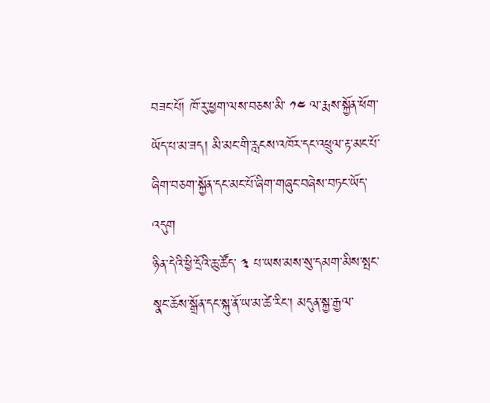བཟང་པོ། ཁོ་རུ་ཕྱག་ལས་བཅས་མི་ ༡༤ ལ་རྨས་སྐྱོན་ཕོག་ཡོད་པ་མ་ཟད། མི་མང་གི་རླངས་འཁོར་དང་འཕྲུལ་རྟ་མང་པོ་ཞིག་བཅག་སྐྱོན་དང་མང་པོ་ཞིག་གཞུང་བཞེས་བཏང་ཡོད་འདུག
ཉིན་དེའི་ཕྱི་དྲོའི་ཆུ་ཚོད་ ༣ པ་ཡས་མས་སུ་དམག་མིས་སྤང་སྣང་ཆོས་སྒྲོན་དང་སྐུ་ནོ་ཡ་མ་ཚེ་རིང་། མདུན་སྐྱ་རྒྱལ་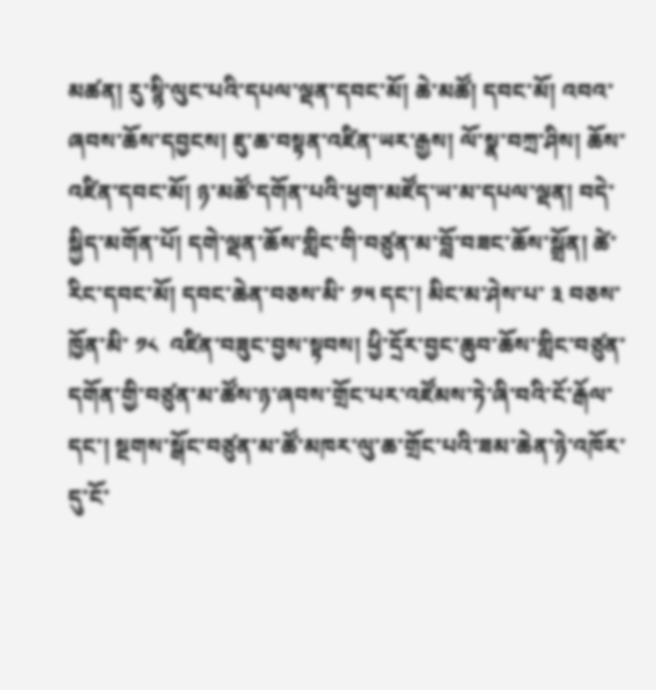མཚན། རུ་སྙི་ལུང་པའི་དཔལ་ལྡན་དབང་མོ། ཆེ་མཚོ། དབང་མོ། འབའ་ཞབས་ཆོས་དབྱངས། ཇུ་ཆ་བསྟན་འཛིན་ཡར་རྒྱས། ལོ་སྣ་བཀྲ་ཤིས། ཆོས་འཛིན་དབང་མོ། ཉ་མཚོ་དགོན་པའི་ཕྱག་མཛོད་ཡ་མ་དཔལ་ལྡན། བདེ་སྐྱིད་མགོན་པོ། དགེ་ལྡན་ཆོས་གླིང་གི་བཙུན་མ་བློ་བཟང་ཆོས་སྒྲོན། ཚེ་རིང་དབང་མོ། དབང་ཆེན་བཅས་མི་ ༡༥ དང་། མིང་མ་ཤེས་པ་ ༣ བཅས་ཁྱོན་མི་ ༡༨  འཛིན་བཟུང་བྱས་སྟབས། ཕྱི་དྲོར་བྱང་ཆུབ་ཆོས་གླིང་བཙུན་དགོན་གྱི་བཙུན་མ་ཚོས་ཉ་ཞབས་གྲོང་པར་འཛོམས་ཏེ་ཞི་བའི་ངོ་རྒོལ་དང་། སྔགས་སྒོང་བཙུན་མ་ཚོ་མཁར་ལུ་ཆ་གྲོང་པའི་ཟམ་ཆེན་ཉེ་འཁོར་དུ་ངོ་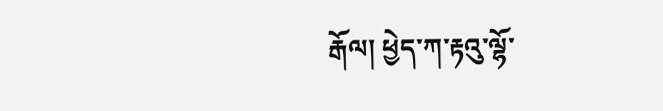རྒོལ། ཕྱེད་ཀ་རྟའུ་ལྷོ་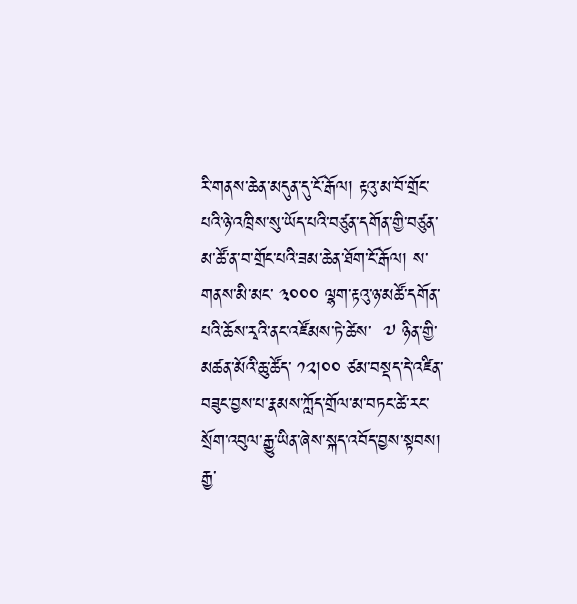རི་གནས་ཆེན་མདུན་དུ་ངོ་རྒོལ། རྟའུ་མ་བོ་གྲོང་པའི་ཉེ་འཁྲིས་སུ་ཡོད་པའི་བཙུན་དགོན་གྱི་བཙུན་མ་ཚོ་ན་བ་གྲོང་པའི་ཟམ་ཆེན་ཐོག་ངོ་རྒོལ། ས་གནས་མི་མང་ ༣༠༠༠ ལྷག་རྟའུ་ཉ་མཚོ་དགོན་པའི་ཆོས་རྭའི་ནང་འཛོམས་ཏེ་ཚེས་  ༧ ཉིན་གྱི་མཚན་མོའི་ཆུ་ཚོད་ ༡༢།༠༠ ཙམ་བསྡད་དེ་འཛིན་བཟུང་བྱས་པ་རྣམས་ཀློད་གྲོལ་མ་བཏང་ཚེ་རང་སྲོག་འབུལ་རྒྱུ་ཡིན་ཞེས་སྐད་འབོད་བྱས་སྟབས། རྒྱ་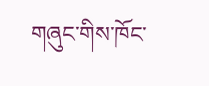གཞུང་གིས་ཁོང་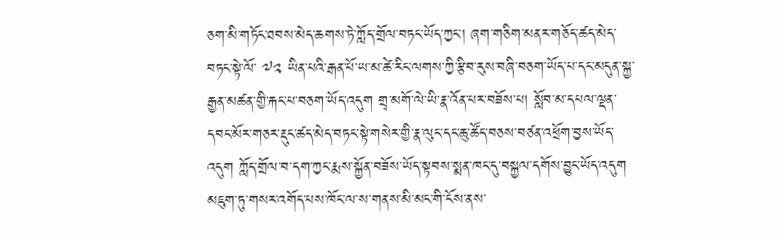ཅག་མི་གཏོང་ཐབས་མེད་ཆགས་ཏེ་ཀློད་གྲོལ་བཏང་ཡོད་ཀྱང་། ཞག་གཅིག་མནར་གཅོད་ཚད་མེད་བཏང་སྟེ་ལོ་ ༧༢ ཡིན་པའི་རྒན་པོ་ཡ་མ་ཚེ་རིང་ལགས་ཀྱི་རྩིབ་རུས་བཞི་བཅག་ཡོད་པ་དང་མདུན་སྐྱ་རྒྱན་མཚན་གྱི་རྐང་པ་བཅག་ཡོད་འདུག གྲྭ་མགོ་ལེ་ཡི་རྣ་འོན་པར་བཟོས་པ། སློབ་མ་དཔལ་ལྡན་དབང་མོར་གཅར་རྡུང་ཚད་མེད་བཏང་སྟེ་གསེར་གྱི་རྣ་ལུང་དང་ཆུ་ཚོད་བཅས་བཙན་འཕྲོག་བྱས་ཡོད་འདུག ཀློད་གྲོལ་བ་དག་ཀྱང་རྨས་སྐྱོན་བཟོས་ཡོད་སྟབས་སྨན་ཁང་དུ་བསྐྱལ་དགོས་བྱུང་ཡོད་འདུག
མཇུག་ཏུ་གསར་འགོད་པས་ཁོང་ལ་ས་གནས་མི་མང་གི་ངོས་ནས་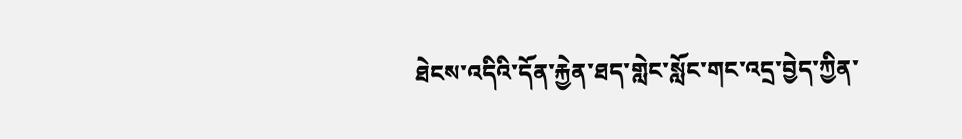ཐེངས་འདིའི་དོན་རྐྱེན་ཐད་གླེང་སློང་གང་འདྲ་བྱེད་ཀྱིན་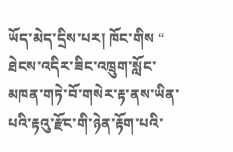ཡོད་མེད་དྲིས་པར། ཁོང་གིས “ ཐེངས་འདིར་ཟིང་འཁྲུག་སློང་མཁན་གཏེ་བོ་གསེར་རྟ་ནས་ཡིན་པའི་རྟའུ་རྫོང་གི་ཉེན་རྟོག་པའི་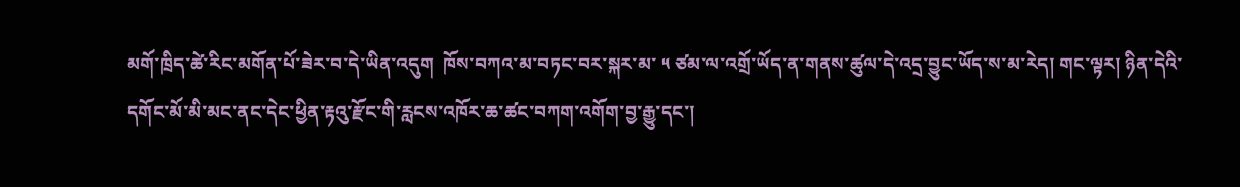མགོ་ཁྲིད་ཚེ་རིང་མགོན་པོ་ཟེར་བ་དེ་ཡིན་འདུག  ཁོས་བཀའ་མ་བཏང་བར་སྐར་མ་ ༥ ཙམ་ལ་འགྲོ་ཡོད་ན་གནས་ཚུལ་དེ་འདྲ་བྱུང་ཡོད་ས་མ་རེད། གང་ལྟར། ཉིན་དེའི་དགོང་མོ་མི་མང་ནང་དེང་ཕྱིན་རྟའུ་རྫོང་གི་རླངས་འཁོར་ཆ་ཚང་བཀག་འགོག་བྱ་རྒྱུ་དང་།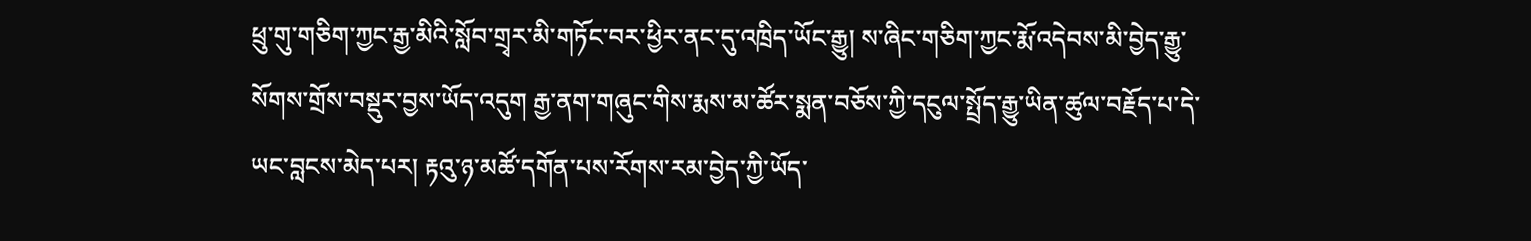ཕྲུ་གུ་གཅིག་ཀྱང་རྒྱ་མིའི་སློབ་གྲྭར་མི་གཏོང་བར་ཕྱིར་ནང་དུ་འཁྲིད་ཡོང་རྒྱུ། ས་ཞིང་གཅིག་ཀྱང་རྨོ་འདེབས་མི་བྱེད་རྒྱུ་སོགས་གྲོས་བསྡུར་བྱས་ཡོད་འདུག རྒྱ་ནག་གཞུང་གིས་རྨས་མ་ཚོར་སྨན་བཅོས་ཀྱི་དངུལ་སྤྲོད་རྒྱུ་ཡིན་ཚུལ་བརྗོད་པ་དེ་ཡང་བླངས་མེད་པར། རྟའུ་ཉ་མཚོ་དགོན་པས་རོགས་རམ་བྱེད་ཀྱི་ཡོད་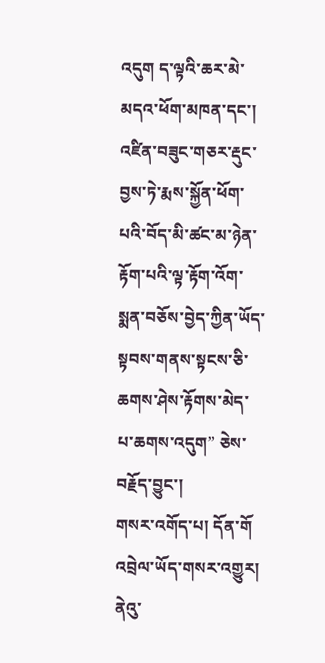འདུག ད་ལྟའི་ཆར་མེ་མདའ་ཕོག་མཁན་དང་། འཛིན་བཟུང་གཅར་རྡུང་བྱས་ཏེ་རྨས་སྐྱོན་ཕོག་པའི་བོད་མི་ཚང་མ་ཉེན་རྟོག་པའི་ལྟ་རྟོག་འོག་སྨན་བཅོས་བྱེད་ཀྱིན་ཡོད་སྟབས་གནས་སྟངས་ཅི་ཆགས་ཤེས་རྟོགས་མེད་པ་ཆགས་འདུག” ཅེས་བརྗོད་བྱུང་།
གསར་འགོད་པ། དོན་གོ
འབྲེལ་ཡོད་གསར་འགྱུར།
ནེའུ་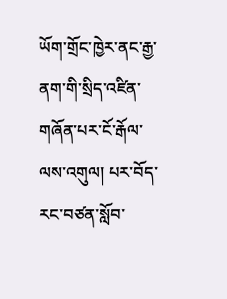ཡོག་གྲོང་ཁྱེར་ནང་རྒྱ་ནག་གི་སྲིད་འཛིན་གཞོན་པར་ངོ་རྒོལ་ལས་འགུལ། པར་བོད་རང་བཙན་སློབ་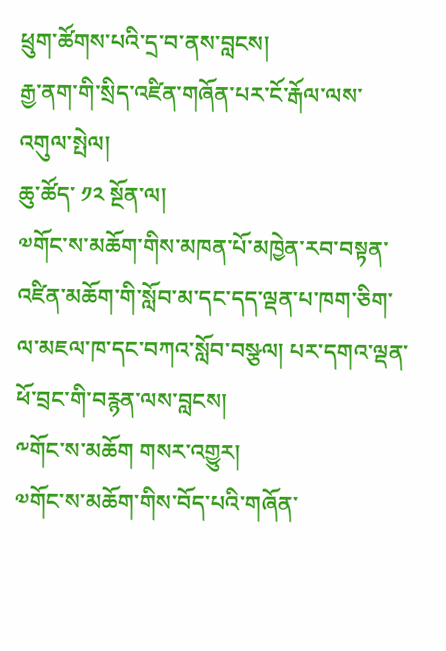ཕྲུག་ཚོགས་པའི་དྲ་བ་ནས་བླངས།
རྒྱ་ནག་གི་སྲིད་འཛིན་གཞོན་པར་ངོ་རྒོལ་ལས་འགུལ་སྤེལ།
ཆུ་ཚོད་ ༡༢ སྔོན་ལ།
༧གོང་ས་མཆོག་གིས་མཁན་པོ་མཁྱེན་རབ་བསྟན་འཛིན་མཆོག་གི་སློབ་མ་དང་དད་ལྡན་པ་ཁག་ཅིག་ལ་མཇལ་ཁ་དང་བཀའ་སློབ་བསྩལ། པར་དགའ་ལྡན་ཕོ་བྲང་གི་བརྙན་ལས་བླངས།
༸གོང་ས་མཆོག གསར་འགྱུར།
༧གོང་ས་མཆོག་གིས་བོད་པའི་གཞོན་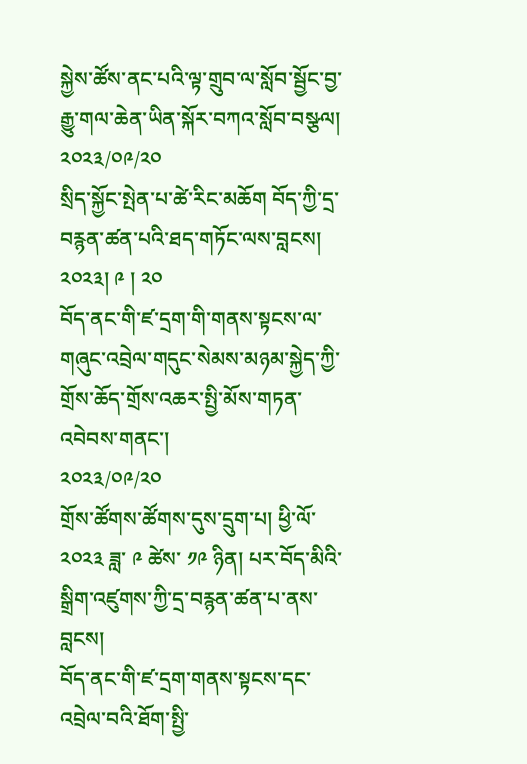སྐྱེས་ཚོས་ནང་པའི་ལྟ་གྲུབ་ལ་སློབ་སྦྱོང་བྱ་རྒྱུ་གལ་ཆེན་ཡིན་སྐོར་བཀའ་སློབ་བསྩལ།
༢༠༢༣/༠༩/༢༠
སྲིད་སྐྱོང་སྤེན་པ་ཚེ་རིང་མཆོག བོད་ཀྱི་དྲ་བརྙན་ཚན་པའི་ཐད་གཏོང་ལས་བླངས། ༢༠༢༣། ༩ ། ༢༠
བོད་ནང་གི་ཛ་དྲག་གི་གནས་སྟངས་ལ་གཞུང་འབྲེལ་གདུང་སེམས་མཉམ་སྐྱེད་ཀྱི་གྲོས་ཆོད་གྲོས་འཆར་སྤྱི་མོས་གཏན་འབེབས་གནང་།
༢༠༢༣/༠༩/༢༠
གྲོས་ཚོགས་ཚོགས་དུས་དྲུག་པ། ཕྱི་ལོ་ ༢༠༢༣ ཟླ་ ༩ ཚེས་ ༡༩ ཉིན། པར་བོད་མིའི་སྒྲིག་འཛུགས་ཀྱི་དྲ་བརྙན་ཚན་པ་ནས་བླངས།
བོད་ནང་གི་ཛ་དྲག་གནས་སྟངས་དང་འབྲེལ་བའི་ཐོག་སྤྱི་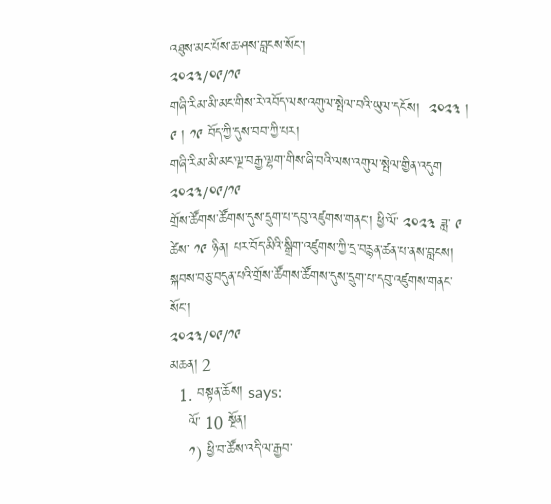འཐུས་མང་པོས་ཆ་ཤས་བླངས་སོང་།
༢༠༢༣/༠༩/༡༩
གཞི་རིམ་མི་མང་གིས་རེ་འབོད་ལས་འགུལ་སྤེལ་བའི་ཡུལ་དངོས།  ༢༠༢༣ ། ༩ ། ༡༩ བོད་ཀྱི་དུས་བབ་ཀྱི་པར།
གཞི་རིམ་མི་མང་ལྔ་བརྒྱ་ལྷག་གིས་ཞི་བའི་ལས་འགུལ་སྤེལ་གྱིན་འདུག
༢༠༢༣/༠༩/༡༩
གྲོས་ཚོགས་ཚོགས་དུས་དྲུག་པ་དབུ་འཛུགས་གནང་། ཕྱི་ལོ་ ༢༠༢༣ ཟླ་ ༩ ཚེས་ ༡༩ ཉིན། པར་བོད་མིའི་སྒྲིག་འཛུགས་ཀྱི་དྲ་བརྙན་ཚན་པ་ནས་བླངས།
སྐབས་བཅུ་བདུན་པའི་གྲོས་ཚོགས་ཚོགས་དུས་དྲུག་པ་དབུ་འཛུགས་གནང་སོང་།
༢༠༢༣/༠༩/༡༩
མཆན། 2
  1. བསྟན་ཆོས། says:
    ལོ་ 10 སྔོན།
    ༡) ཕྱི་བ་ཚོས་འདི་ལ་རྒྱབ་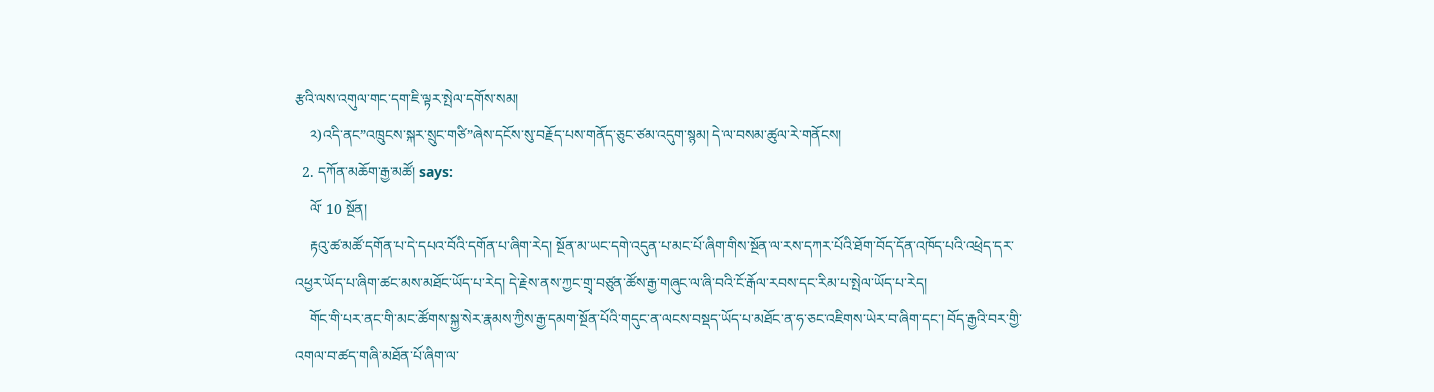རྩའི་ལས་འགུལ་གང་དག་ཇི་ལྟར་སྤེལ་དགོས་སམ།
    ༢)འདི་ནང”འཁྲུངས་སྐར་སྲུང་གཙི”ཞེས་དངོས་སུ་བརྗོད་པས་གནོད་ཅུང་ཙམ་འདུག་སྙམ། དེ་ལ་བསམ་ཚུལ་རེ་གནོངས།
  2. དཀོན་མཆོག་རྒྱ་མཚོ། says:
    ལོ་ 10 སྔོན།
    རྟའུ་ཚ་མཚོ་དགོན་པ་དེ་དཔའ་བོའི་དགོན་པ་ཞིག་རེད། སྔོན་མ་ཡང་དགེ་འདུན་པ་མང་པོ་ཞིག་གིས་སྔོན་ལ་རས་དཀར་པོའི་ཐོག་བོད་དོན་འཁོད་པའི་འཕྲེད་དར་འཕྱར་ཡོད་པ་ཞིག་ཚང་མས་མཐོང་ཡོད་པ་རེད། དེ་རྗེས་ནས་ཀྱང་གྲྭ་བཙུན་ཚོས་རྒྱ་གཞུང་ལ་ཞི་བའི་ངོ་རྒོལ་རབས་དང་རིམ་པ་སྤེལ་ཡོད་པ་རེད།
    གོང་གི་པར་ནང་གི་མང་ཚོགས་སྐྱ་སེར་རྣམས་ཀྱིས་རྒྱ་དམག་སྔོན་པོའི་གདུང་ན་ལངས་བསྡད་ཡོད་པ་མཐོང་ན་ཧ་ཅང་འཇིགས་ཡེར་བ་ཞིག་དང་། བོད་རྒྱའི་བར་གྱི་འགལ་བ་ཚད་གཞི་མཐོན་པོ་ཞིག་ལ་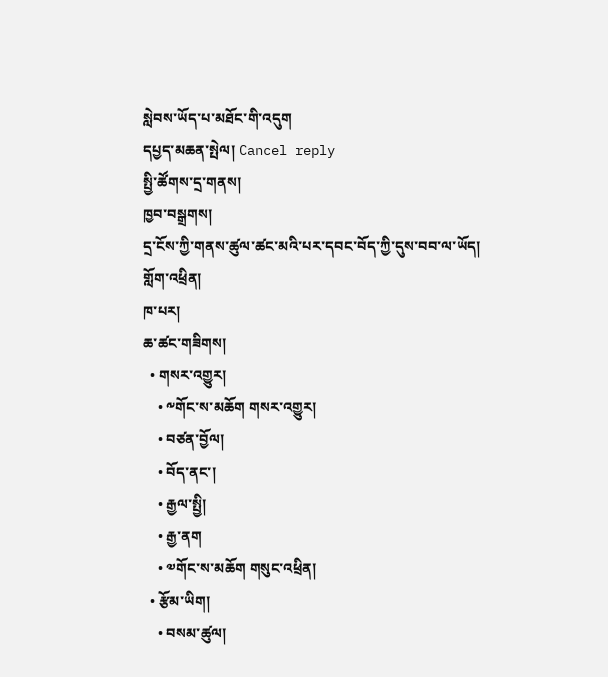སླེབས་ཡོད་པ་མཐོང་གི་འདུག
དཔྱད་མཆན་སྤེལ། Cancel reply
སྤྱི་ཚོགས་དྲ་གནས།
ཁྱབ་བསྒྲགས།
དྲ་ངོས་ཀྱི་གནས་ཚུལ་ཚང་མའི་པར་དབང་བོད་ཀྱི་དུས་བབ་ལ་ཡོད།
གློག་འཕྲིན།
ཁ་པར།
ཆ་ཚང་གཟིགས།
  • གསར་འགྱུར།
    • ༸གོང་ས་མཆོག གསར་འགྱུར།
    • བཙན་བྱོལ།
    • བོད་ནང་།
    • རྒྱལ་སྤྱི།
    • རྒྱ་ནག
    • ༧གོང་ས་མཆོག གསུང་འཕྲིན།
  • རྩོམ་ཡིག།
    • བསམ་ཚུལ།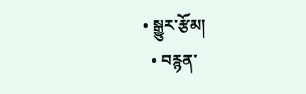• སྒྱུར་རྩོམ།
  • བརྙན་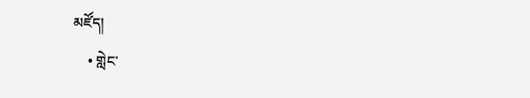མཛོད།
    • གླེང་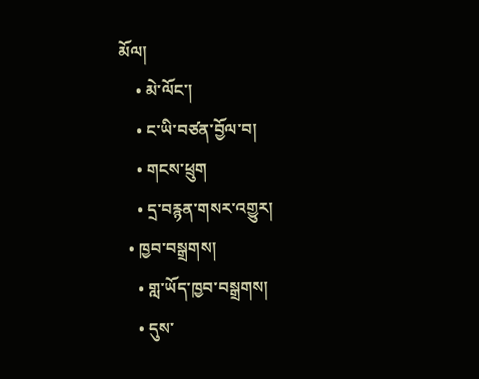མོལ།
    • མེ་ལོང་།
    • ང་ཡི་བཙན་བྱོལ་བ།
    • གངས་ཕྲུག
    • དྲ་བརྙན་གསར་འགྱུར།
  • ཁྱབ་བསྒྲགས།
    • གླ་ཡོད་ཁྱབ་བསྒྲགས།
    • དུས་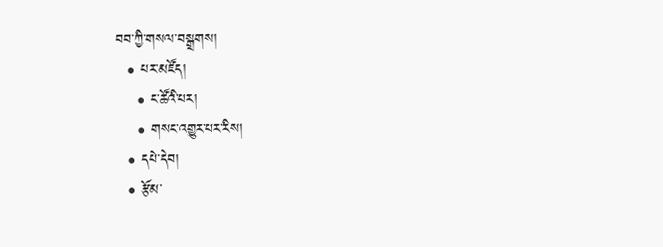བབ་ཀྱི་གསལ་བསྒྲགས།
  • པར་མཛོད།
    • ང་ཚོའི་པར།
    • གསང་འགྱུར་པར་རིས།
  • དཔེ་དེབ།
  • རྩོམ་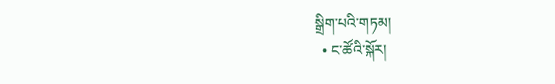སྒྲིག་པའི་གཏམ།
  • ང་ཚོའི་སྐོར།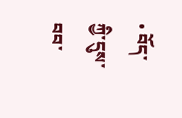• བོད་ཀྱི་དུས་བབ་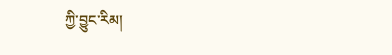ཀྱི་བྱུང་རིམ།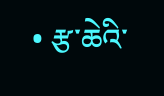• རྩ་ཆེའི་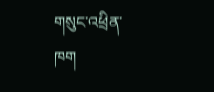གསུང་འཕྲིན་ཁག